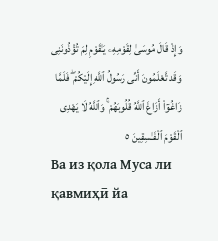وَإِذْ قَالَ مُوسَىٰ لِقَوْمِهِۦ يَـٰقَوْمِ لِمَ تُؤْذُونَنِى وَقَد تَّعْلَمُونَ أَنِّى رَسُولُ ٱللَّهِ إِلَيْكُمْ ۖ فَلَمَّا زَاغُوٓا۟ أَزَاغَ ٱللَّهُ قُلُوبَهُمْ ۚ وَٱللَّهُ لَا يَهْدِى ٱلْقَوْمَ ٱلْفَـٰسِقِينَ ٥
Ва из қола Муса ли қавмиҳӣ йа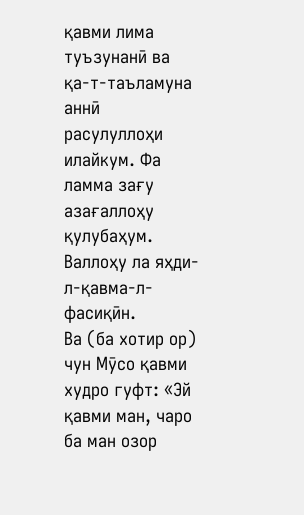қавми лима туъзунанӣ ва қа-т-таъламуна аннӣ расулуллоҳи илайкум. Фа ламма зағу азағаллоҳу қулубаҳум. Валлоҳу ла яҳди-л-қавма-л-фасиқӣн.
Ва (ба хотир ор) чун Мӯсо қавми худро гуфт: «Эй қавми ман, чаро ба ман озор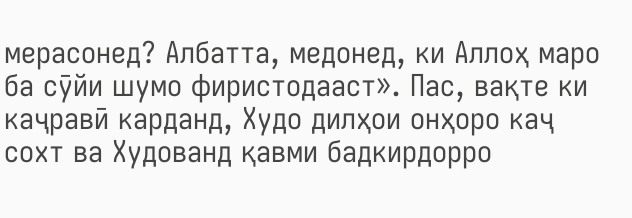мерасонед? Албатта, медонед, ки Аллоҳ маро ба сӯйи шумо фиристодааст». Пас, вақте ки каҷравӣ карданд, Худо дилҳои онҳоро каҷ сохт ва Худованд қавми бадкирдорро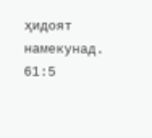ҳидоят намекунад.
61:5